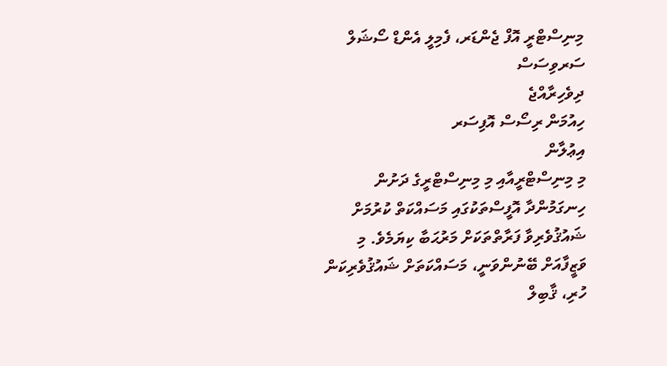މިނިސްޓްރީ އޮފް ޖެންޑަރ، ފެމިލީ އެންޑް ސޯޝަލް ސަރވިސަސް
ދިވެހިރާއްޖެ
ހިއުމަން ރިސޯސް އޮފިސަރ
އިޢުލާން
މި މިނިސްޓްރީއާއި މި މިނިސްޓްރީގެ ދަށުން ހިނގަމުންދާ އޮފީސްތަކުގައި މަސައްކަތް ކުރުމަށް ޝައުޤުވެރިވާ ފަރާތްތަކަށް މަރުޙަބާ ކިޔަމެވެ. މި ވަޒީފާއަށް ބޭނުންވަނީ، މަސައްކަތަށް ޝައުޤުވެރިކަން ހުރި، ޤާބިލް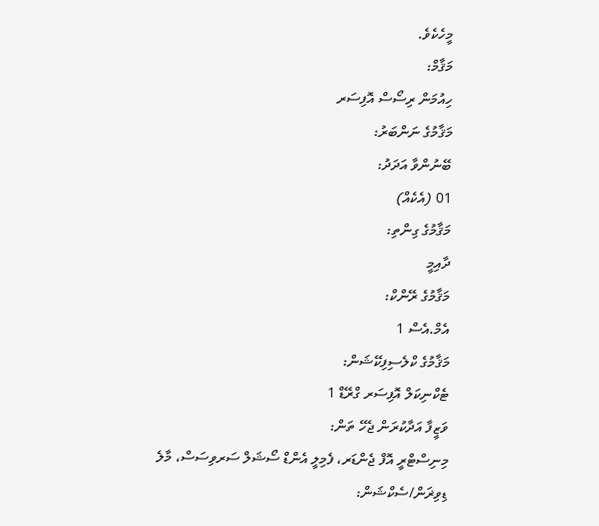މީހެކެވެ.
މަޤާމް:
ހިއުމަން ރިސޯސް އޮފިސަރ
މަޤާމުގެ ނަންބަރު:
ބޭނުންވާ އަދަދު:
01 (އެކެއް)
މަޤާމުގެ ގިންތި:
ދާއިމީ
މަޤާމުގެ ރޭންކް:
އެމް.އެސް 1
މަޤާމުގެ ކްލެސިފިކޭޝަން:
ޓެކްނިކަލް އޮފިސަރ ގްރޭޑް 1
ވަޒީފާ އަދާކުރަން ޖެހޭ ތަން:
މިނިސްޓްރީ އޮފް ޖެންޑަރ، ފެމިލީ އެންޑް ސޯޝަލް ސަރވިސަސް، މާލެ
ޑިވިޜަން/ސެކްޝަން: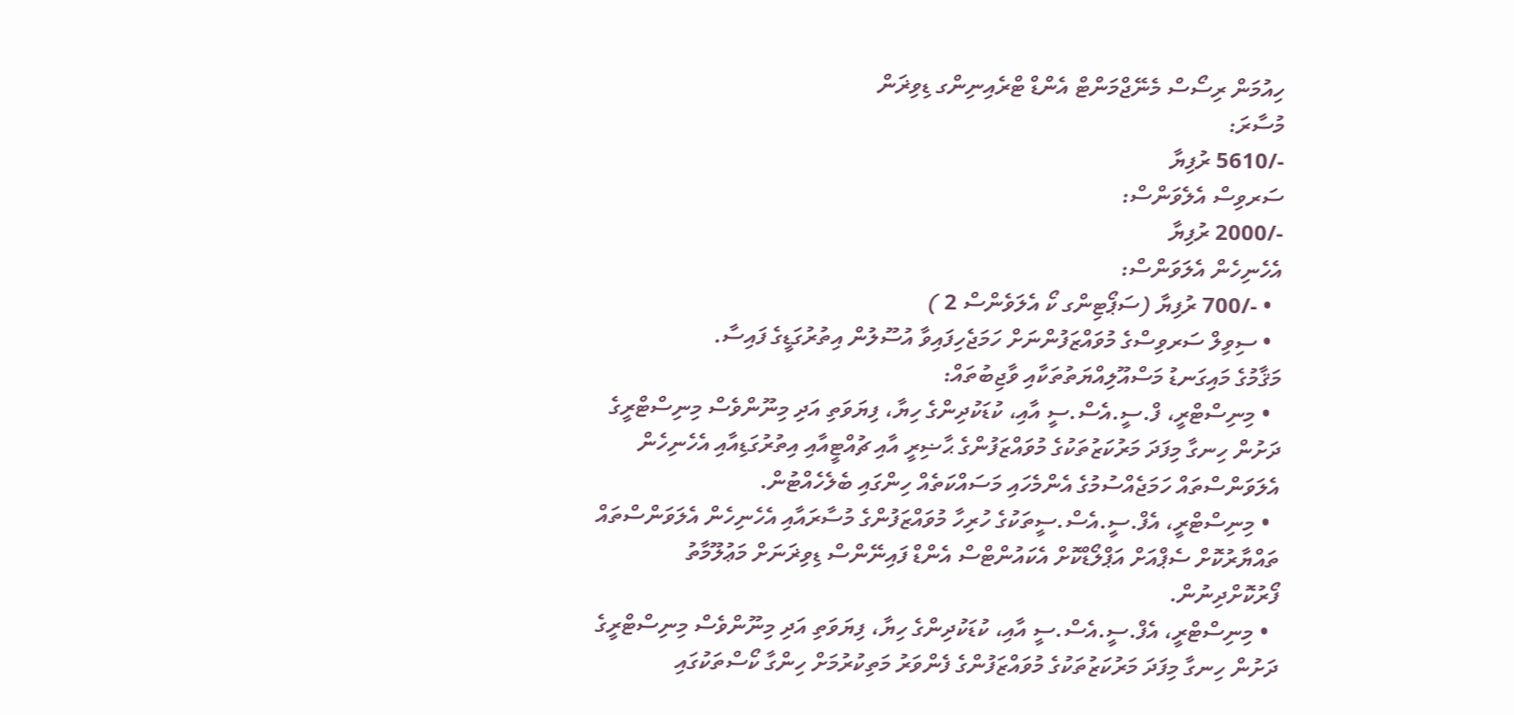ހިއުމަން ރިސޯސް މެނޭޖްމަންޓް އެންޑް ޓްރެއިނިންގ ޑިވިޜަން
މުސާރަ:
-/5610 ރުފިޔާ
ސަރވިސް އެލެވަންސް:
-/2000 ރުފިޔާ
އެހެނިހެން އެލަވަންސް:
  • -/700 ރުފިޔާ (ސަޕޯޓިންގ ކޯ އެލަވެންސް 2 )
  • ސިވިލް ސަރވިސްގެ މުވައްޒަފުންނަށް ހަމަޖެހިފައިވާ އުސޫލުން އިތުރުގަޑީގެ ފައިސާ.
މަޤާމުގެ މައިގަނޑު މަސްއޫލިއްޔަތުތަކާއި ވާޖިބުތައް:
  • މިނިސްޓްރީ، ފް.ސީ.އެސް.ސީ އާއި، ކުޑަކުދިންގެ ހިޔާ، ފިޔަވަތި އަދި މިނޫންވެސް މިނިސްޓްރީގެ ދަށުން ހިނގާ މިފަދަ މަރުކަޒުތަކުގެ މުވައްޒަފުންގެ ޙާޟިރީ އާއި ޗުއްޓީއާއި އިތުރުގަޑިއާއި އެހެނިހެން އެލަވަންސްތައް ހަމަޖެއްސުމުގެ އެންމެހައި މަސައްކަތެއް ހިންގައި ބެލެހެއްޓުން.
  • މިނިސްޓްރީ، އެފް.ސީ.އެސް.ސީތަކުގެ ހުރިހާ މުވައްޒަފުންގެ މުސާރައާއި އެހެނިހެން އެލަވަންސްތައް ތައްޔާރުކޮށް ސެޕްއަށް އަޕްލޯޑްކޮށް އެކައުންޓްސް އެންޑް ފައިނޭންސް ޑިވިޜަނަށް މަޢުލޫމާތު ފޯރުކޮށްދިނުން.
  • މިނިސްޓްރީ، އެފް.ސީ.އެސް.ސީ އާއި، ކުޑަކުދިންގެ ހިޔާ، ފިޔަވަތި އަދި މިނޫންވެސް މިނިސްޓްރީގެ ދަށުން ހިނގާ މިފަދަ މަރުކަޒުތަކުގެ މުވައްޒަފުންގެ ފެންވަރު މަތިކުރުމަށް ހިންގާ ކޯސްތަކުގައި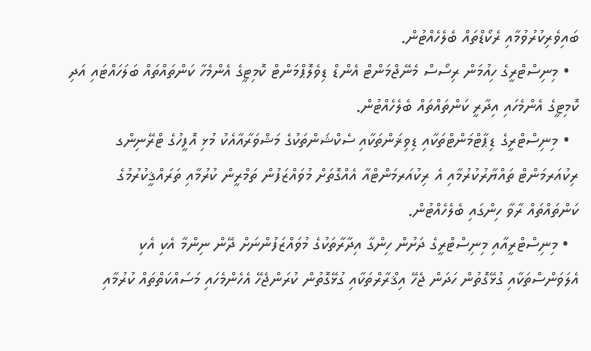ބައިވެރިކުރުވުމާއި ރެކޯޑްތައް ބެލެހެއްޓުން.
  • މިނިސްޓްރީގެ ހިއުމަން ރިސޯސް މެނޭޖްމަންޓް އެންޑް ޑިވެލޮޕްމަންޓް ކޮމިޓީގެ އެންމެހާ ކަންތައްތައް ބަލަހައްޓައި އަދި ކޮމިޓީގެ އެންމެހައި އިދާރީ ކަންތައްތައް ބެލެހެއްޓުން.
  • މިނިސްޓްރީގެ ޑިޕާޓްމަންޓްތަކާއި ޑިވިޜަންތަކާއި ސެކްޝަންތަކުގެ މަޝްވަރާއާއެކު މުޅި އޮފީހުގެ ޓްރޭނިންގ ރިކުއަރމަންޓް ތައްޔާރުކުރުމާއި އެ ރިކުއަރމަންޓްއާ އެއްގޮތަށް މުވައްޒަފުން ތަމްރީން ކުރުމާއި ތަރައްޤީކުރުމުގެ ކަންތައްތައް ރާވާ ހިންގައި ބެލެހެއްޓުން.
  • މިނިސްޓްރީއާއި މިނިސްޓްރީގެ ދަށުން ހިންގާ އިދާރާތަކުގެ މުވައްޒަފުންނަށް ދޭން ނިންމާ އެކި އެކި އެލަވަންސްތަކާއި ގުޅޭގޮތުން ހަދަން ޖެހޭ އިޤްރާރްތަކާއި ގުޅޭގޮތުން ކުރަންޖެހޭ އެހެންމެހައި މަސައްކަތްތައް ކުރުމާއި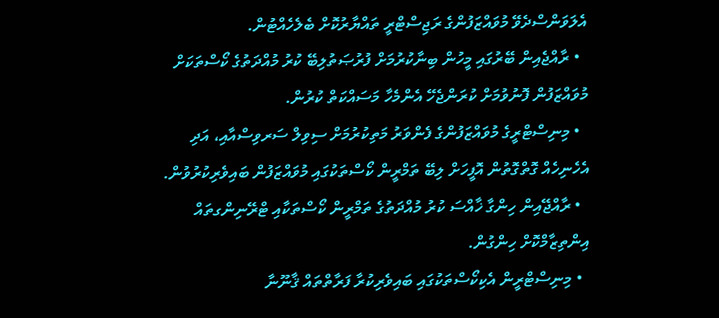އެލަވަންސްދެވޭ މުވައްޒަފުންގެ ރަޖިސްޓްރީ ތައްޔާރުކޮށް ބެލެހެއްޓުން.
  • ރާއްޖެއިން ބޭރުގައި މީހުން ބިނާކުރުމަށް ފުރުޞަތުލިބޭ ކުރު މުއްދަތުގެ ކޯސްތަކަށް މުވައްޒަފުން ފޮނުވުމަށް ކުރަންޖެހޭ އެންމެހާ މަސައްކަތް ކުރުން.
  • މިނިސްޓްރީގެ މުވައްޒަފުންގެ ފެންވަރު މަތިކުރުމަށް ސިވިލް ސަރވިސްއާއި، އަދި އެހެނިހެއް ގޮތްގޮތުން އޮފީހަށް ލިބޭ ތަމްރީން ކޯސްތަކުގައި މުވައްޒަފުން ބައިވެރިކުރުވުން.
  • ރާއްޖޭއިން ހިންގާ ޚާއްސަ ކުރު މުއްދަތުގެ ތަމްރީން ކޯސްތަކާއި ޓްރޭނިންގތައް އިންތިޒާމްކޮށް ހިންގުން.
  • މިނިސްޓްރީން އެކިކޯސްތަކުގައި ބައިވެރިކުރާ ފަރާތްތައް ޤާނޫނާ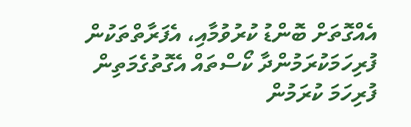އެއްގޮތަށް ބޮންޑު ކުރުވުމާއި، އެފަރާތްތަކުން ފުރިހަމަކުރަމުންދާ ކޯސްތައް އެގޮތުގެމަތިން ފުރިހަމަ ކުރަމުން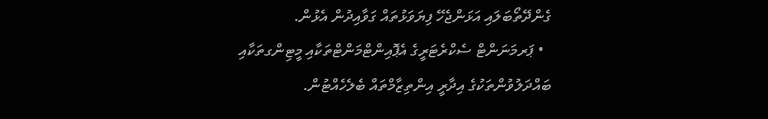ގެންދޭތޯބަލައި އަޅަންޖެހޭ ފިޔަވަޅުތައް ގަވާއިދުން އެޅުން.
  • ޕަރމަނަންޓް ސެކްރެޓަރީގެ އެޕޮއިންޓްމަންޓްތަކާއި މީޓިންގތަކާއި ބައްދަލުވުންތަކުގެ އިދާރީ އިންތިޒާމްތައް ބެލެހެއްޓުން.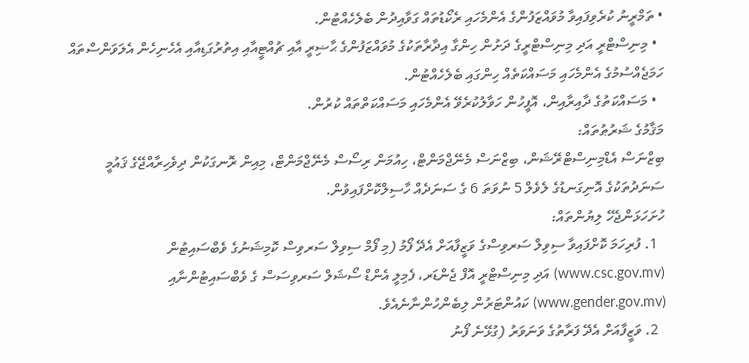• ތަމްރީނު ކުރެވިފައިވާ މުވައްޒަފުންގެ އެންމެހައި ރެކޯޑުތައް ގަވާއިދުން ބެލެހެއްޓުން.
  • މިނިސްޓްރީ އަދި މިނިސްޓްރީގެ ދަށުން ހިންގާ އިދާރާތަކުގެ މުވައްޒަފުންގެ ޙާޟިރީ އާއި ޗުއްޓީއާއި އިތުރުގަޑިއާއި އެހެނިހެން އެލަވަންސްތައް ހަމަޖެއްސުމުގެ އެންމެހައި މަސައްކަތެއް ހިންގައި ބެލެހެއްޓުން.
  • މަސައްކަތުގެ ދާއިރާއިން، އޮފީހުން ހަވާލުކުރެވޭ އެންމެހައި މަސައްކަތްތައް ކުރުން.
މަޤާމުގެ ޝަރުޠުތައް:
ބިޒްނަސް އެޑްމިނިސްޓްރޭޝަން، ބިޒްނަސް މެނޭޖްމަންޓް، ހިއުމަން ރިސޯސް މެނޭޖްމަންޓް، މިއިން ރޮނގަކުން ދިވެހިރާއްޖޭގެ ޤައުމީ ސަނަދުތަކުގެ އޮނިގަނޑުގެ ލެވެލް 5 ނުވަތަ 6 ގެ ސަނަދެއް ހާސިލްކޮށްފައިވުން.
ހުށަހަޅަންޖެހޭ ލިޔުންތައް:
  1. ފުރިހަމަ ކޮށްފައިވާ ސިވިލް ސަރވިސްގެ ވަޒީފާއަށް އެދޭ ފޯމު (މި ފޯމް ސިވިލް ސަރވިސް ކޮމިޝަނުގެ ވެބްސައިޓުން (www.csc.gov.mv) އަދި މިނިސްޓްރީ އޮފް ޖެންޑަރ، ފެމިލީ އެންޑް ސޯޝަލް ސަރވިސަސް ގެ ވެބްސައިޓުންނާއި (www.gender.gov.mv) ކައުންޓަރުން ލިބެންހުންނާނެއެވެ.
  2. ވަޒީފާއަށް އެދޭ ފަރާތުގެ ވަނަވަރު (ގުޅޭނެ ފޯނު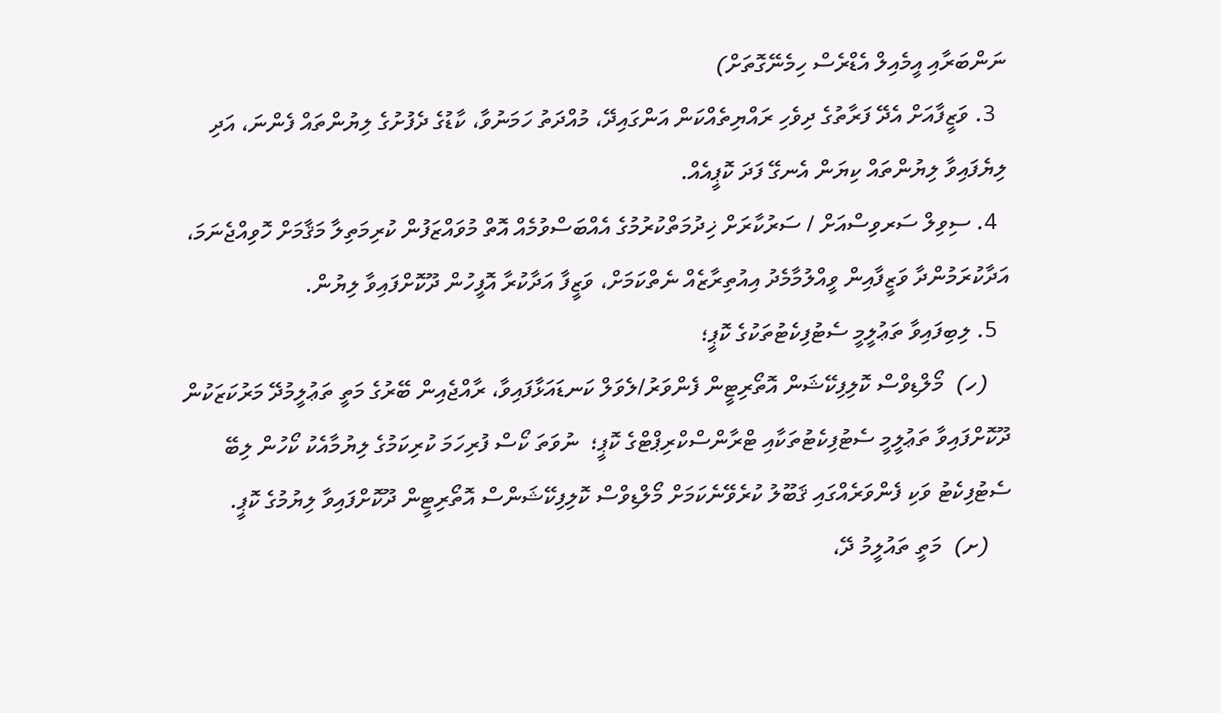ނަންބަރާއި އީމެއިލް އެޑްރެސް ހިމެނޭގޮތަށް)
  3. ވަޒީފާއަށް އެދޭ ފަރާތުގެ ދިވެހި ރައްޔިތެއްކަން އަންގައިދޭ، މުއްދަތު ހަމަނުވާ، ކާޑުގެ ދެފުށުގެ ލިޔުންތައް ފެންނަ، އަދި ލިޔެފައިވާ ލިޔުންތައް ކިޔަން އެނގޭ ފަދަ ކޮޕީއެއް.
  4. ސިވިލް ސަރވިސްއަށް / ސަރުކާރަށް ޚިދުމަތްކުރުމުގެ އެއްބަސްވުމެއް އޮތް މުވައްޒަފުން ކުރިމަތިލާ މަޤާމަށް ހޮވިއްޖެނަމަ، އަދާކުރަމުންދާ ވަޒީފާއިން ވީއްލުމާމެދު އިއުތިރާޒެއް ނެތްކަމަށް، ވަޒީފާ އަދާކުރާ އޮފީހުން ދޫކޮށްފައިވާ ލިޔުން.
  5. ލިބިފައިވާ ތަޢުލީމީ ސެޓުފިކެޓުތަކުގެ ކޮޕީ؛
    (ހ)  މޯލްޑިވްސް ކޮލިފިކޭޝަން އޮތޯރިޓީން ފެންވަރު/ލެވަލް ކަނޑައަޅާފައިވާ، ރާއްޖެއިން ބޭރުގެ މަތީ ތަޢުލީމުދޭ މަރުކަޒަކުން ދޫކޮށްފައިވާ ތަޢުލީމީ ސެޓުފިކެޓުތަކާއި ޓްރާންސްކްރިޕްޓްގެ ކޮޕީ؛  ނުވަތަ ކޯސް ފުރިހަމަ ކުރިކަމުގެ ލިޔުމާއެކު ކޯހުން ލިބޭ ސެޓުފިކެޓު ވަކި ފެންވަރެއްގައި ޤަބޫލު ކުރެވޭނެކަމަށް މޯލްޑިވްސް ކޮލިފިކޭޝަންސް އޮތޯރިޓީން ދޫކޮށްފައިވާ ލިޔުމުގެ ކޮޕީ.
    (ށ)  މަތީ ތައުލީމު ދޭ،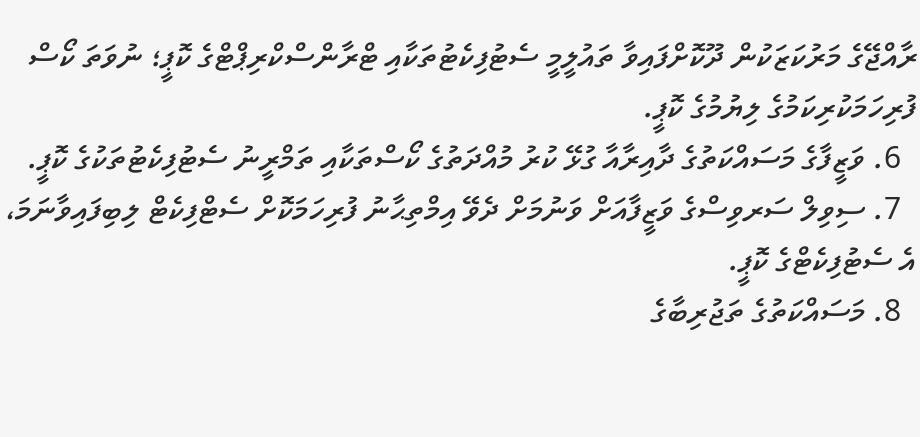ރާއްޖޭގެ މަރުކަޒަކުން ދޫކޮށްފައިވާ ތައުލީމީ ސެޓުފިކެޓުތަކާއި ޓްރާންސްކްރިޕްޓްގެ ކޮޕީ؛ ނުވަތަ ކޯސް ފުރިހަމަކުރިކަމުގެ ލިޔުމުގެ ކޮޕީ.
  6. ވަޒީފާގެ މަސައްކަތުގެ ދާއިރާއާ ގުޅޭ ކުރު މުއްދަތުގެ ކޯސްތަކާއި ތަމްރީނު ސެޓުފިކެޓުތަކުގެ ކޮޕީ.
  7. ސިވިލް ސަރވިސްގެ ވަޒީފާއަށް ވަނުމަށް ދެވޭ އިމްތިޙާނު ފުރިހަމަކޮށް ސެޓްފިކެޓް ލިބިފައިވާނަމަ، އެ ސެޓުފިކެޓްގެ ކޮޕީ.
  8. މަސައްކަތުގެ ތަޖުރިބާގެ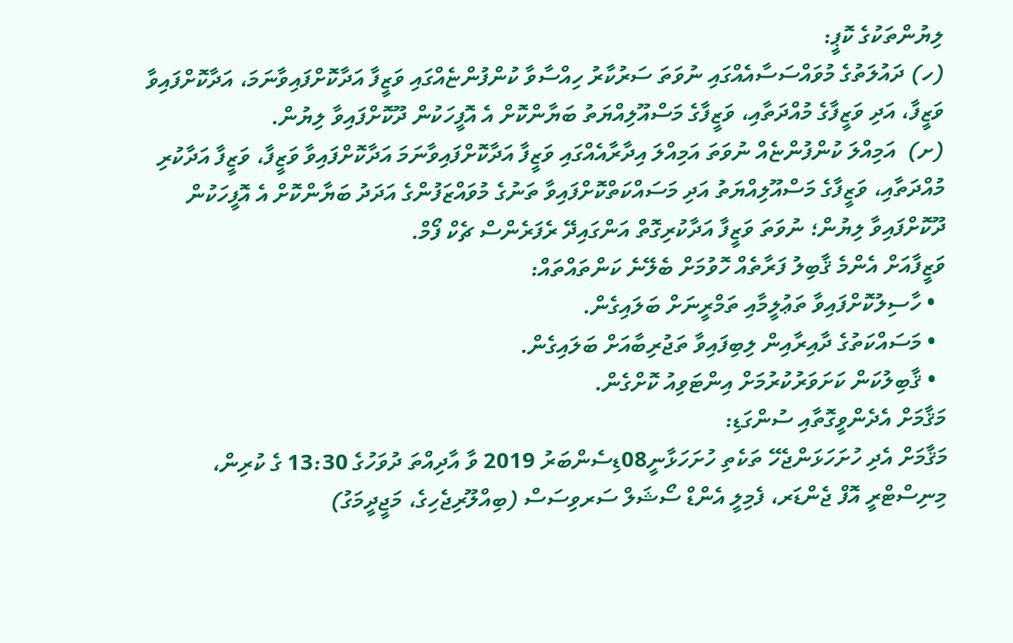ލިޔުންތަކުގެ ކޮޕީ:
(ހ) ދައުލަތުގެ މުވައްސަސާއެއްގައި ނުވަތަ ސަރުކާރު ހިއްސާވާ ކުންފުންޏެއްގައި ވަޒީފާ އަދާކޮށްފައިވާނަމަ، އަދާކޮށްފައިވާ ވަޒީފާ، އަދި ވަޒީފާގެ މުއްދަތާއި، ވަޒީފާގެ މަސްއޫލިއްޔަތު ބަޔާންކޮށް އެ އޮފީހަކުން ދޫކޮށްފައިވާ ލިޔުން.
(ށ)  އަމިއްލަ ކުންފުންޏެއް ނުވަތަ އަމިއްލަ އިދާރާއެއްގައި ވަޒީފާ އަދާކޮށްފައިވާނަމަ އަދާކޮށްފައިވާ ވަޒީފާ، ވަޒީފާ އަދާކުރި މުއްދަތާއި، ވަޒީފާގެ މަސްއޫލިއްޔަތު އަދި މަސައްކަތްކޮށްފައިވާ ތަނުގެ މުވައްޒަފުންގެ އަދަދު ބަޔާންކޮށް އެ އޮފީހަކުން ދޫކޮށްފައިވާ ލިޔުން؛ ނުވަތަ ވަޒީފާ އަދާކުރިގޮތް އަންގައިދޭ ރެފަރެންސް ޗެކް ފޯމް.
ވަޒީފާއަށް އެންމެ ޤާބިލު ފަރާތެއް ހޮވުމަށް ބެލޭނެ ކަންތައްތައް:
  • ހާސިލުކޮށްފައިވާ ތަޢުލީމާއި ތަމްރީނަށް ބަލައިގެން.
  • މަސައްކަތުގެ ދާއިރާއިން ލިބިފައިވާ ތަޖުރިބާއަށް ބަލައިގެން.
  • ޤާބިލުކަން ކަށަވަރުކުރުމަށް އިންޓަވިއު ކޮށްގެން.
މަޤާމަށް އެދެންވީގޮތާއި ސުންގަޑި:
މަޤާމަށް އެދި ހުށަހަޅަންޖެހޭ ތަކެތި ހުށަހަޅާނީ08ޑިސެންބަރު 2019 ވާ އާދިއްތަ ދުވަހުގެ 13:30 ގެ ކުރިން، މިނިސްޓްރީ އޮފް ޖެންޑަރ، ފެމިލީ އެންޑް ސޯޝަލް ސަރވިސަސް (ބިއްލޫރިޖެހިގެ، މަޖީދީމަގު)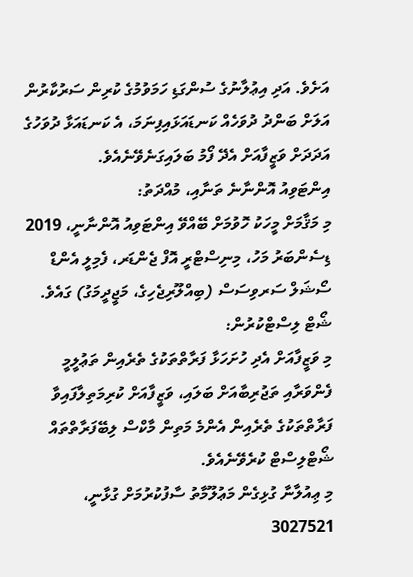އަށެވެ. އަދި އިޢުލާނުގެ ސުންގަޑި ހަމަވުމުގެ ކުރިން ސަރުކާރުން އަލަށް ބަންދު ދުވަހެއް ކަނޑައަޅައިފިނަމަ، އެ ކަނޑައަޅާ ދުވަހުގެ އަދަދަށް ވަޒީފާއަށް އެދޭ ފޯމު ބަލައިގަނެވޭނެއެވެ.
އިންޓަވިއު އޮންނާނެ ތަނާއި، މުއްދަތު:
މި މަޤާމަށް މީހަކު ހޮވުމަށް ބޭއްވޭ އިންޓަވިއު އޮންނާނީ، 2019 ޑިސެންބަރު މަހު، މިނިސްޓްރީ އޮފް ޖެންޑަރ، ފެމިލީ އެންޑް ސޯޝަލް ސަރވިސަސް (ބިއްލޫރިޖެހިގެ، މަޖީދީމަގު) ގައެވެ.
ޝޯޓް ލިސްޓްކުރުން:
މި ވަޒީފާއަށް އެދި ހުށަހަޅާ ފަރާތްތަކުގެ ތެރެއިން ތަޢުލީމީ ފެންވަރާއި ތަޖުރިބާއަށް ބަލައި، ވަޒީފާއަށް ކުރިމަތިލާފައިވާ ފަރާތްތަކުގެ ތެރެއިން އެންމެ މަތިން މާކްސް ލިބޭފަރާތްތައް ޝޯޓްލިސްޓް ކުރެވޭނެއެވެ.
މި ޢިއުލާނާ ގުޅިގެން މަޢުލޫމާތު ސާފުކުރުމަށް ގުޅާނީ، 3027521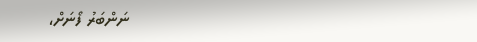ނަންބަރު ފޯނަށް،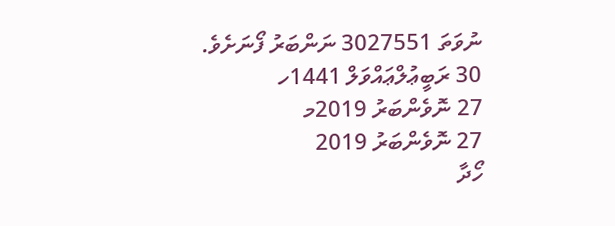ނުވަތަ 3027551 ނަންބަރު ފޯނަށެވެ.
30 ރަބީޢުލްޢައްވަލް 1441ހ
27 ނޮވެންބަރު 2019މ
27 ނޮވެންބަރު 2019
ހޯދާ